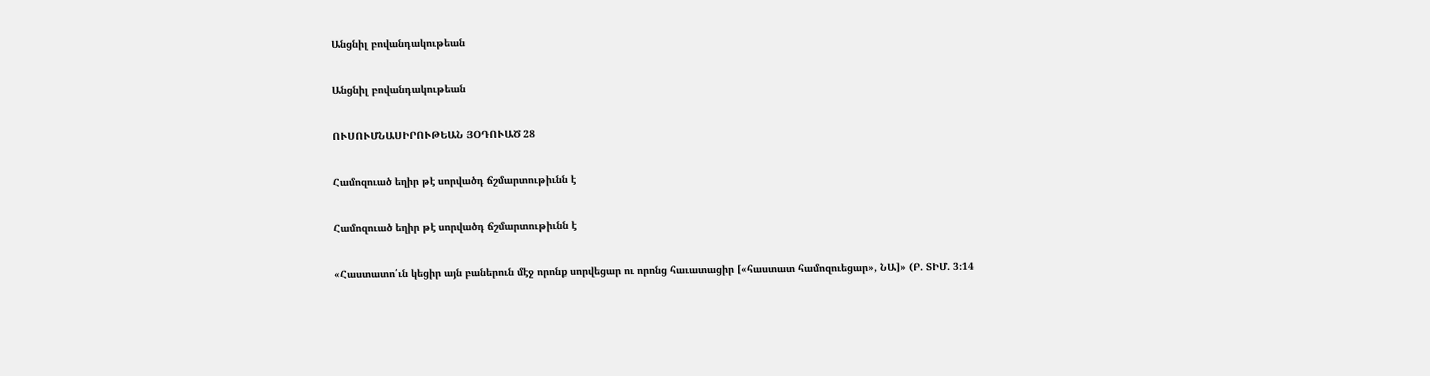Անցնիլ բովանդակութեան

Անցնիլ բովանդակութեան

ՈՒՍՈՒՄՆԱՍԻՐՈՒԹԵԱՆ ՅՕԴՈՒԱԾ 28

Համոզուած եղիր թէ սորվածդ ճշմարտութիւնն է

Համոզուած եղիր թէ սորվածդ ճշմարտութիւնն է

«Հաստատո՛ւն կեցիր այն բաներուն մէջ որոնք սորվեցար ու որոնց հաւատացիր [«հաստատ համոզուեցար», ՆԱ]» (Բ. ՏԻՄ. 3։14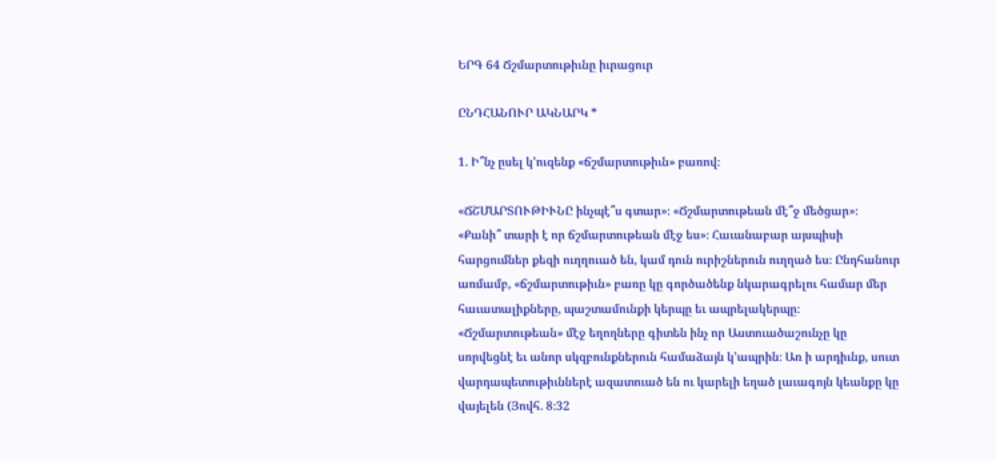ԵՐԳ 64 Ճշմարտութիւնը իւրացուր

ԸՆԴՀԱՆՈՒՐ ԱԿՆԱՐԿ *

1. Ի՞նչ ըսել կ’ուզենք «ճշմարտութիւն» բառով։

«ՃՇՄԱՐՏՈՒԹԻՒՆԸ ինչպէ՞ս գտար»։ «Ճշմարտութեան մէ՞ջ մեծցար»։ «Քանի՞ տարի է որ ճշմարտութեան մէջ ես»։ Հաւանաբար այսպիսի հարցումներ քեզի ուղղուած են, կամ դուն ուրիշներուն ուղղած ես։ Ընդհանուր առմամբ, «ճշմարտութիւն» բառը կը գործածենք նկարագրելու համար մեր հաւատալիքները, պաշտամունքի կերպը եւ ապրելակերպը։ «Ճշմարտութեան» մէջ եղողները գիտեն ինչ որ Աստուածաշունչը կը սորվեցնէ եւ անոր սկզբունքներուն համաձայն կ’ապրին։ Առ ի արդիւնք, սուտ վարդապետութիւններէ ազատուած են ու կարելի եղած լաւագոյն կեանքը կը վայելեն (Յովհ. 8։32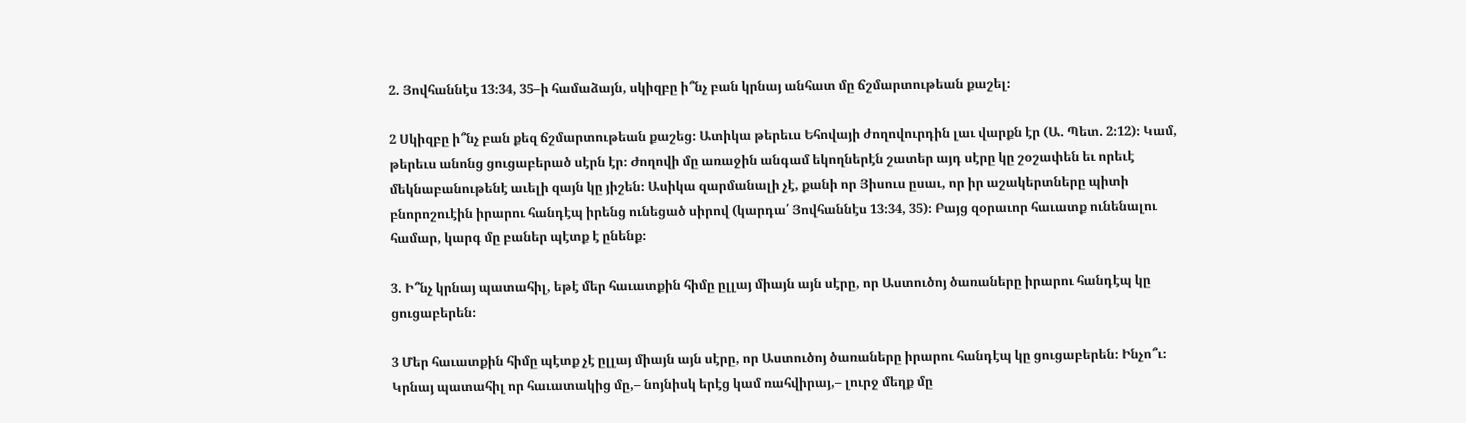2. Յովհաննէս 13։34, 35–ի համաձայն, սկիզբը ի՞նչ բան կրնայ անհատ մը ճշմարտութեան քաշել։

2 Սկիզբը ի՞նչ բան քեզ ճշմարտութեան քաշեց։ Ատիկա թերեւս Եհովայի ժողովուրդին լաւ վարքն էր (Ա. Պետ. 2։12)։ Կամ, թերեւս անոնց ցուցաբերած սէրն էր։ Ժողովի մը առաջին անգամ եկողներէն շատեր այդ սէրը կը շօշափեն եւ որեւէ մեկնաբանութենէ աւելի զայն կը յիշեն։ Ասիկա զարմանալի չէ, քանի որ Յիսուս ըսաւ, որ իր աշակերտները պիտի բնորոշուէին իրարու հանդէպ իրենց ունեցած սիրով (կարդա՛ Յովհաննէս 13։34, 35)։ Բայց զօրաւոր հաւատք ունենալու համար, կարգ մը բաներ պէտք է ընենք։

3. Ի՞նչ կրնայ պատահիլ, եթէ մեր հաւատքին հիմը ըլլայ միայն այն սէրը, որ Աստուծոյ ծառաները իրարու հանդէպ կը ցուցաբերեն։

3 Մեր հաւատքին հիմը պէտք չէ ըլլայ միայն այն սէրը, որ Աստուծոյ ծառաները իրարու հանդէպ կը ցուցաբերեն։ Ինչո՞ւ։ Կրնայ պատահիլ որ հաւատակից մը,– նոյնիսկ երէց կամ ռահվիրայ,– լուրջ մեղք մը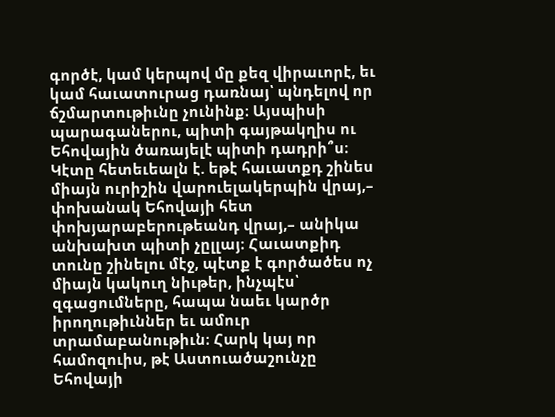գործէ, կամ կերպով մը քեզ վիրաւորէ, եւ կամ հաւատուրաց դառնայ՝ պնդելով որ ճշմարտութիւնը չունինք։ Այսպիսի պարագաներու, պիտի գայթակղիս ու Եհովային ծառայելէ պիտի դադրի՞ս։ Կէտը հետեւեալն է. եթէ հաւատքդ շինես միայն ուրիշին վարուելակերպին վրայ,– փոխանակ Եհովայի հետ փոխյարաբերութեանդ վրայ,– անիկա անխախտ պիտի չըլլայ։ Հաւատքիդ տունը շինելու մէջ, պէտք է գործածես ոչ միայն կակուղ նիւթեր, ինչպէս՝ զգացումները, հապա նաեւ կարծր իրողութիւններ եւ ամուր տրամաբանութիւն։ Հարկ կայ որ համոզուիս, թէ Աստուածաշունչը Եհովայի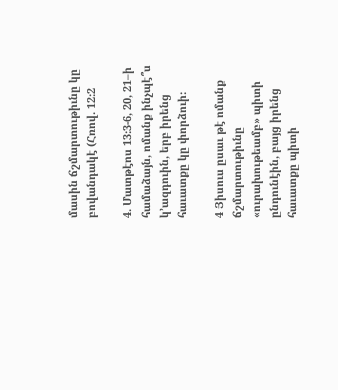մասին ճշմարտութիւնը կը բովանդակէ (Հռով. 12։2

4. Մատթէոս 13։3-6, 20, 21–ի համաձայն, ոմանք ինչպէ՞ս կ’ազդուին, երբ իրենց հաւատքը կը փորձուի։

4 Յիսուս ըսաւ թէ ոմանք ճշմարտութիւնը «ուրախութեամբ» պիտի ընդունէին, բայց իրենց հաւատքը պիտի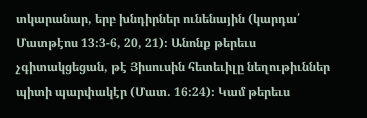տկարանար, երբ խնդիրներ ունենային (կարդա՛ Մատթէոս 13։3-6, 20, 21)։ Անոնք թերեւս չգիտակցեցան, թէ Յիսուսին հետեւիլը նեղութիւններ պիտի պարփակէր (Մատ. 16։24)։ Կամ թերեւս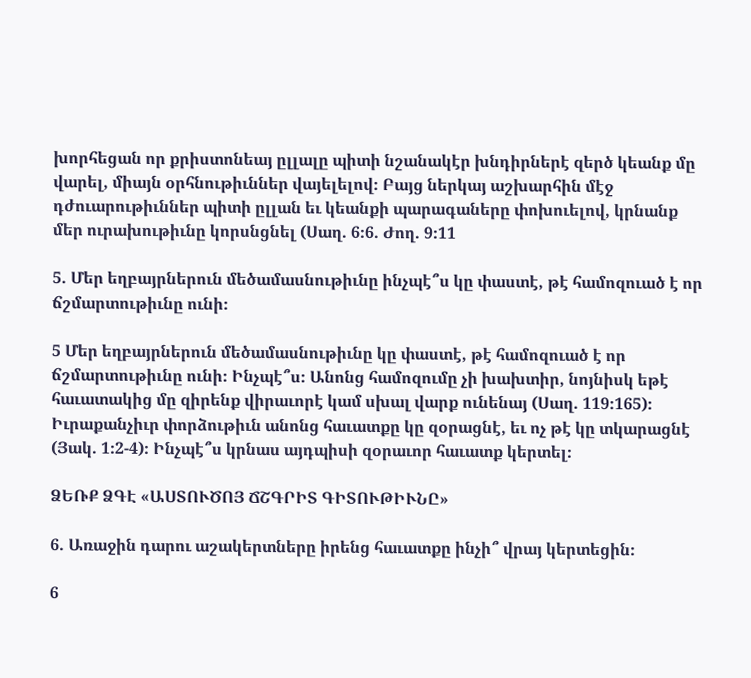խորհեցան որ քրիստոնեայ ըլլալը պիտի նշանակէր խնդիրներէ զերծ կեանք մը վարել, միայն օրհնութիւններ վայելելով։ Բայց ներկայ աշխարհին մէջ դժուարութիւններ պիտի ըլլան եւ կեանքի պարագաները փոխուելով, կրնանք մեր ուրախութիւնը կորսնցնել (Սաղ. 6։6. Ժող. 9։11

5. Մեր եղբայրներուն մեծամասնութիւնը ինչպէ՞ս կը փաստէ, թէ համոզուած է որ ճշմարտութիւնը ունի։

5 Մեր եղբայրներուն մեծամասնութիւնը կը փաստէ, թէ համոզուած է որ ճշմարտութիւնը ունի։ Ինչպէ՞ս։ Անոնց համոզումը չի խախտիր, նոյնիսկ եթէ հաւատակից մը զիրենք վիրաւորէ կամ սխալ վարք ունենայ (Սաղ. 119։165)։ Իւրաքանչիւր փորձութիւն անոնց հաւատքը կը զօրացնէ, եւ ոչ թէ կը տկարացնէ (Յակ. 1։2-4)։ Ինչպէ՞ս կրնաս այդպիսի զօրաւոր հաւատք կերտել։

ՁԵՌՔ ՁԳԷ «ԱՍՏՈՒԾՈՅ ՃՇԳՐԻՏ ԳԻՏՈՒԹԻՒՆԸ»

6. Առաջին դարու աշակերտները իրենց հաւատքը ինչի՞ վրայ կերտեցին։

6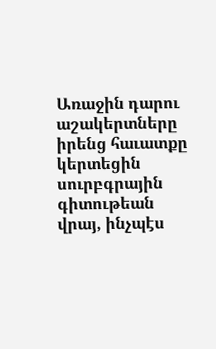Առաջին դարու աշակերտները իրենց հաւատքը կերտեցին սուրբգրային գիտութեան վրայ, ինչպէս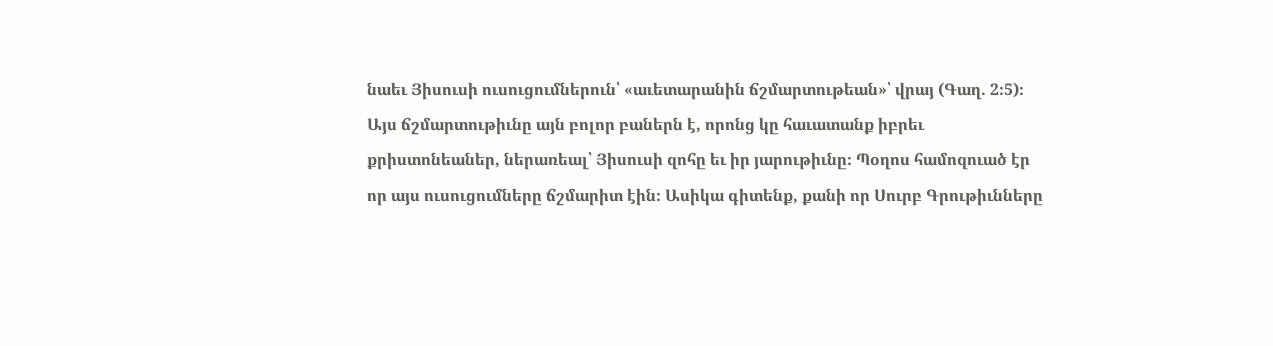նաեւ Յիսուսի ուսուցումներուն՝ «աւետարանին ճշմարտութեան»՝ վրայ (Գաղ. 2։5)։ Այս ճշմարտութիւնը այն բոլոր բաներն է, որոնց կը հաւատանք իբրեւ քրիստոնեաներ, ներառեալ՝ Յիսուսի զոհը եւ իր յարութիւնը։ Պօղոս համոզուած էր որ այս ուսուցումները ճշմարիտ էին։ Ասիկա գիտենք, քանի որ Սուրբ Գրութիւնները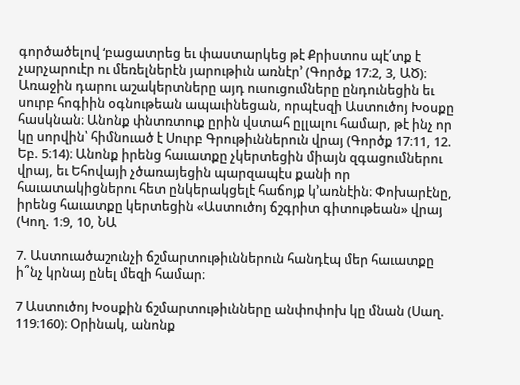գործածելով ‘բացատրեց եւ փաստարկեց թէ Քրիստոս պէ՛տք է չարչարուէր ու մեռելներէն յարութիւն առնէր’ (Գործք 17։2, 3, ԱԾ)։ Առաջին դարու աշակերտները այդ ուսուցումները ընդունեցին եւ սուրբ հոգիին օգնութեան ապաւինեցան, որպէսզի Աստուծոյ Խօսքը հասկնան։ Անոնք փնտռտուք ըրին վստահ ըլլալու համար, թէ ինչ որ կը սորվին՝ հիմնուած է Սուրբ Գրութիւններուն վրայ (Գործք 17։11, 12. Եբ. 5։14)։ Անոնք իրենց հաւատքը չկերտեցին միայն զգացումներու վրայ, եւ Եհովայի չծառայեցին պարզապէս քանի որ հաւատակիցներու հետ ընկերակցելէ հաճոյք կ’առնէին։ Փոխարէնը, իրենց հաւատքը կերտեցին «Աստուծոյ ճշգրիտ գիտութեան» վրայ (Կող. 1։9, 10, ՆԱ

7. Աստուածաշունչի ճշմարտութիւններուն հանդէպ մեր հաւատքը ի՞նչ կրնայ ընել մեզի համար։

7 Աստուծոյ Խօսքին ճշմարտութիւնները անփոփոխ կը մնան (Սաղ. 119։160)։ Օրինակ, անոնք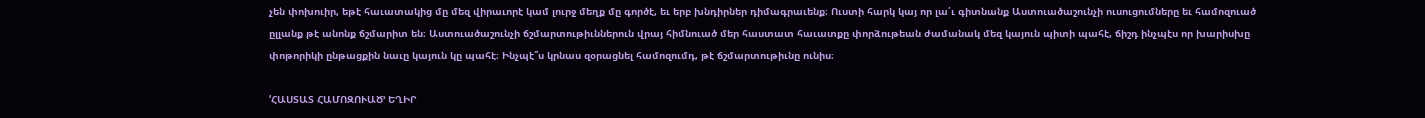չեն փոխուիր, եթէ հաւատակից մը մեզ վիրաւորէ կամ լուրջ մեղք մը գործէ, եւ երբ խնդիրներ դիմագրաւենք։ Ուստի հարկ կայ որ լա՛ւ գիտնանք Աստուածաշունչի ուսուցումները եւ համոզուած ըլլանք թէ անոնք ճշմարիտ են։ Աստուածաշունչի ճշմարտութիւններուն վրայ հիմնուած մեր հաստատ հաւատքը փորձութեան ժամանակ մեզ կայուն պիտի պահէ, ճիշդ ինչպէս որ խարիսխը փոթորիկի ընթացքին նաւը կայուն կը պահէ։ Ինչպէ՞ս կրնաս զօրացնել համոզումդ, թէ ճշմարտութիւնը ունիս։

‘ՀԱՍՏԱՏ ՀԱՄՈԶՈՒԱԾ’ ԵՂԻՐ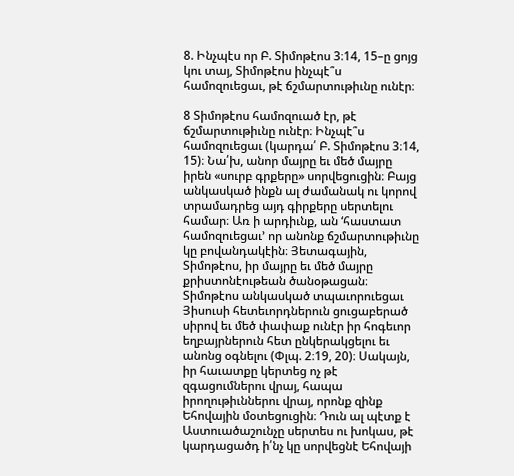8. Ինչպէս որ Բ. Տիմոթէոս 3։14, 15–ը ցոյց կու տայ, Տիմոթէոս ինչպէ՞ս համոզուեցաւ, թէ ճշմարտութիւնը ունէր։

8 Տիմոթէոս համոզուած էր, թէ ճշմարտութիւնը ունէր։ Ինչպէ՞ս համոզուեցաւ (կարդա՛ Բ. Տիմոթէոս 3։14, 15)։ Նա՛խ, անոր մայրը եւ մեծ մայրը իրեն «սուրբ գրքերը» սորվեցուցին։ Բայց անկասկած ինքն ալ ժամանակ ու կորով տրամադրեց այդ գիրքերը սերտելու համար։ Առ ի արդիւնք, ան ‘հաստատ համոզուեցաւ’ որ անոնք ճշմարտութիւնը կը բովանդակէին։ Յետագային, Տիմոթէոս, իր մայրը եւ մեծ մայրը քրիստոնէութեան ծանօթացան։ Տիմոթէոս անկասկած տպաւորուեցաւ Յիսուսի հետեւորդներուն ցուցաբերած սիրով եւ մեծ փափաք ունէր իր հոգեւոր եղբայրներուն հետ ընկերակցելու եւ անոնց օգնելու (Փլպ. 2։19, 20)։ Սակայն, իր հաւատքը կերտեց ոչ թէ զգացումներու վրայ, հապա իրողութիւններու վրայ, որոնք զինք Եհովային մօտեցուցին։ Դուն ալ պէտք է Աստուածաշունչը սերտես ու խոկաս, թէ կարդացածդ ի՛նչ կը սորվեցնէ Եհովայի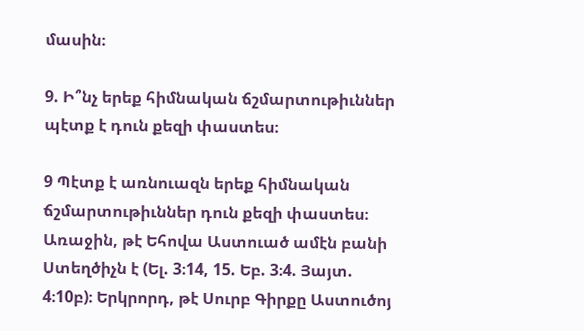մասին։

9. Ի՞նչ երեք հիմնական ճշմարտութիւններ պէտք է դուն քեզի փաստես։

9 Պէտք է առնուազն երեք հիմնական ճշմարտութիւններ դուն քեզի փաստես։ Առաջին, թէ Եհովա Աստուած ամէն բանի Ստեղծիչն է (Ել. 3։14, 15. Եբ. 3։4. Յայտ. 4։10բ)։ Երկրորդ, թէ Սուրբ Գիրքը Աստուծոյ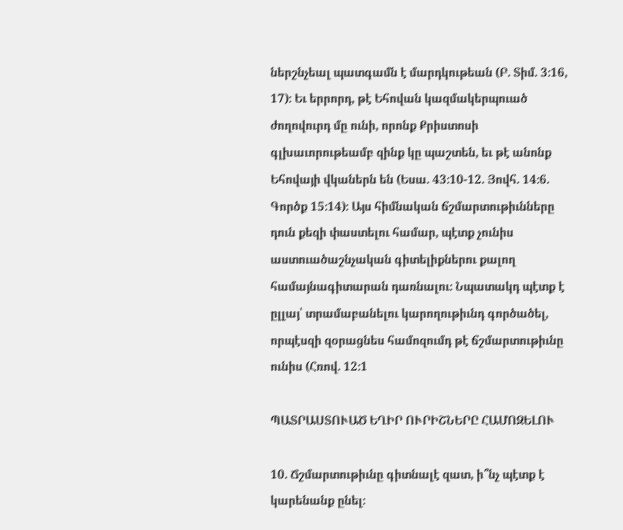ներշնչեալ պատգամն է մարդկութեան (Բ. Տիմ. 3։16, 17)։ Եւ երրորդ, թէ Եհովան կազմակերպուած ժողովուրդ մը ունի, որոնք Քրիստոսի գլխաւորութեամբ զինք կը պաշտեն, եւ թէ անոնք Եհովայի վկաներն են (Եսա. 43։10-12. Յովհ. 14։6. Գործք 15։14)։ Այս հիմնական ճշմարտութիւնները դուն քեզի փաստելու համար, պէտք չունիս աստուածաշնչական գիտելիքներու քալող համայնագիտարան դառնալու։ Նպատակդ պէտք է ըլլայ՝ տրամաբանելու կարողութիւնդ գործածել, որպէսզի զօրացնես համոզումդ թէ ճշմարտութիւնը ունիս (Հռով. 12։1

ՊԱՏՐԱՍՏՈՒԱԾ ԵՂԻՐ ՈՒՐԻՇՆԵՐԸ ՀԱՄՈԶԵԼՈՒ

10. Ճշմարտութիւնը գիտնալէ զատ, ի՞նչ պէտք է կարենանք ընել։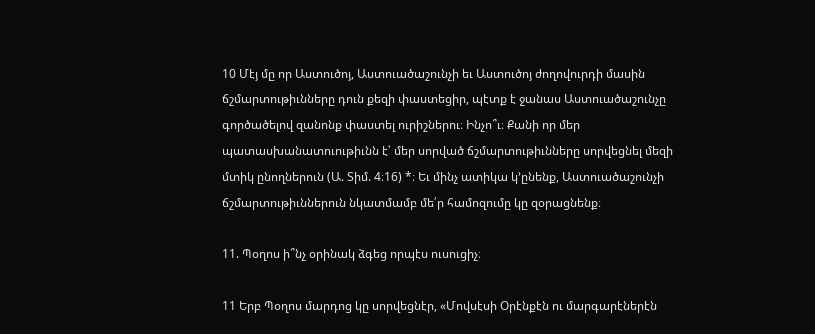10 Մէյ մը որ Աստուծոյ, Աստուածաշունչի եւ Աստուծոյ ժողովուրդի մասին ճշմարտութիւնները դուն քեզի փաստեցիր, պէտք է ջանաս Աստուածաշունչը գործածելով զանոնք փաստել ուրիշներու։ Ինչո՞ւ։ Քանի որ մեր պատասխանատուութիւնն է՝ մեր սորված ճշմարտութիւնները սորվեցնել մեզի մտիկ ընողներուն (Ա. Տիմ. 4։16) *։ Եւ մինչ ատիկա կ’ընենք, Աստուածաշունչի ճշմարտութիւններուն նկատմամբ մե՛ր համոզումը կը զօրացնենք։

11. Պօղոս ի՞նչ օրինակ ձգեց որպէս ուսուցիչ։

11 Երբ Պօղոս մարդոց կը սորվեցնէր, «Մովսէսի Օրէնքէն ու մարգարէներէն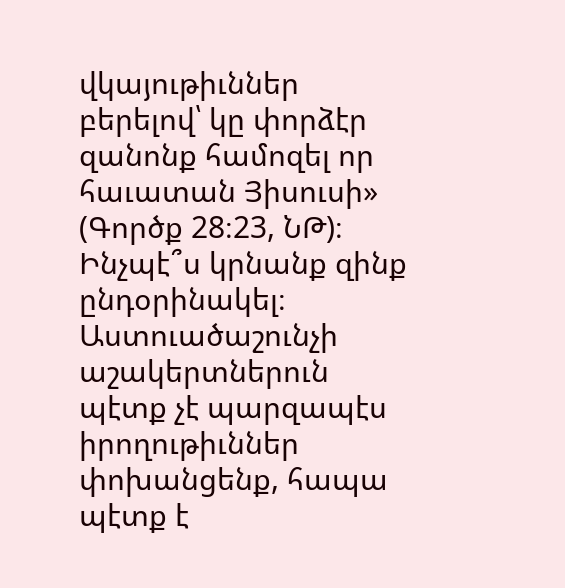վկայութիւններ բերելով՝ կը փորձէր զանոնք համոզել որ հաւատան Յիսուսի» (Գործք 28։23, ՆԹ)։ Ինչպէ՞ս կրնանք զինք ընդօրինակել։ Աստուածաշունչի աշակերտներուն պէտք չէ պարզապէս իրողութիւններ փոխանցենք, հապա պէտք է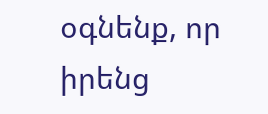օգնենք, որ իրենց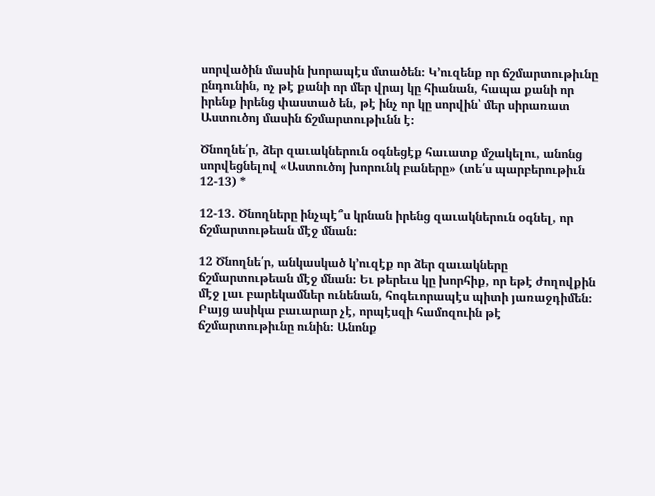սորվածին մասին խորապէս մտածեն։ Կ’ուզենք որ ճշմարտութիւնը ընդունին, ոչ թէ քանի որ մեր վրայ կը հիանան, հապա քանի որ իրենք իրենց փաստած են, թէ ինչ որ կը սորվին՝ մեր սիրառատ Աստուծոյ մասին ճշմարտութիւնն է։

Ծնողնե՛ր, ձեր զաւակներուն օգնեցէք հաւատք մշակելու, անոնց սորվեցնելով «Աստուծոյ խորունկ բաները» (տե՛ս պարբերութիւն 12-13) *

12-13. Ծնողները ինչպէ՞ս կրնան իրենց զաւակներուն օգնել, որ ճշմարտութեան մէջ մնան։

12 Ծնողնե՛ր, անկասկած կ’ուզէք որ ձեր զաւակները ճշմարտութեան մէջ մնան։ Եւ թերեւս կը խորհիք, որ եթէ ժողովքին մէջ լաւ բարեկամներ ունենան, հոգեւորապէս պիտի յառաջդիմեն։ Բայց ասիկա բաւարար չէ, որպէսզի համոզուին թէ ճշմարտութիւնը ունին։ Անոնք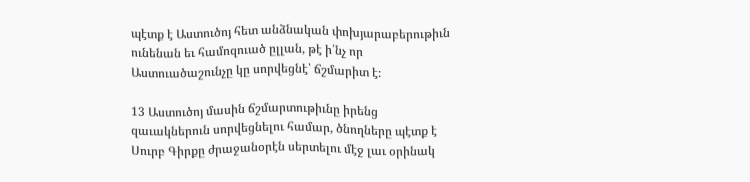պէտք է Աստուծոյ հետ անձնական փոխյարաբերութիւն ունենան եւ համոզուած ըլլան, թէ ի՛նչ որ Աստուածաշունչը կը սորվեցնէ՝ ճշմարիտ է։

13 Աստուծոյ մասին ճշմարտութիւնը իրենց զաւակներուն սորվեցնելու համար, ծնողները պէտք է Սուրբ Գիրքը ժրաջանօրէն սերտելու մէջ լաւ օրինակ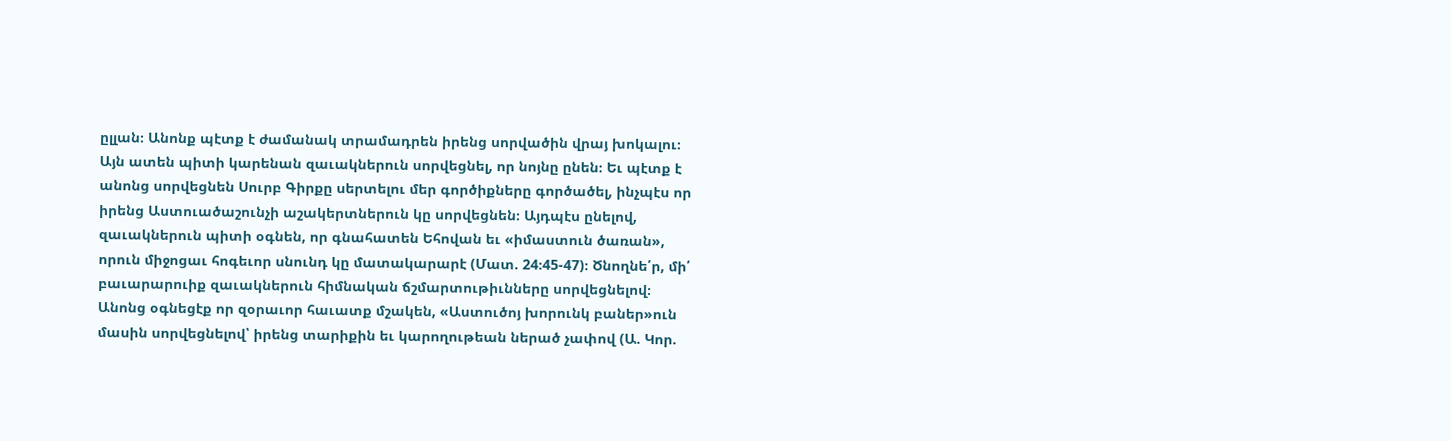ըլլան։ Անոնք պէտք է ժամանակ տրամադրեն իրենց սորվածին վրայ խոկալու։ Այն ատեն պիտի կարենան զաւակներուն սորվեցնել, որ նոյնը ընեն։ Եւ պէտք է անոնց սորվեցնեն Սուրբ Գիրքը սերտելու մեր գործիքները գործածել, ինչպէս որ իրենց Աստուածաշունչի աշակերտներուն կը սորվեցնեն։ Այդպէս ընելով, զաւակներուն պիտի օգնեն, որ գնահատեն Եհովան եւ «իմաստուն ծառան», որուն միջոցաւ հոգեւոր սնունդ կը մատակարարէ (Մատ. 24։45-47)։ Ծնողնե՛ր, մի՛ բաւարարուիք զաւակներուն հիմնական ճշմարտութիւնները սորվեցնելով։ Անոնց օգնեցէք որ զօրաւոր հաւատք մշակեն, «Աստուծոյ խորունկ բաներ»ուն մասին սորվեցնելով՝ իրենց տարիքին եւ կարողութեան ներած չափով (Ա. Կոր.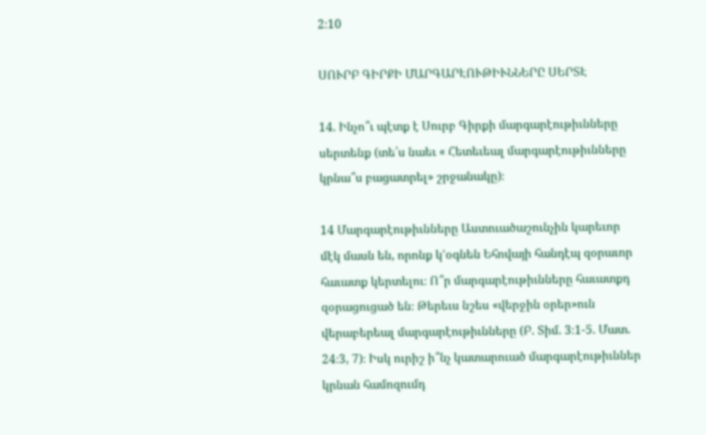2։10

ՍՈՒՐԲ ԳԻՐՔԻ ՄԱՐԳԱՐԷՈՒԹԻՒՆՆԵՐԸ ՍԵՐՏԷ

14. Ինչո՞ւ պէտք է Սուրբ Գիրքի մարգարէութիւնները սերտենք (տե՛ս նաեւ « Հետեւեալ մարգարէութիւնները կրնա՞ս բացատրել» շրջանակը)։

14 Մարգարէութիւնները Աստուածաշունչին կարեւոր մէկ մասն են, որոնք կ’օգնեն Եհովայի հանդէպ զօրաւոր հաւատք կերտելու։ Ո՞ր մարգարէութիւնները հաւատքդ զօրացուցած են։ Թերեւս նշես «վերջին օրեր»ուն վերաբերեալ մարգարէութիւնները (Բ. Տիմ. 3։1-5. Մատ. 24։3, 7)։ Իսկ ուրիշ ի՞նչ կատարուած մարգարէութիւններ կրնան համոզումդ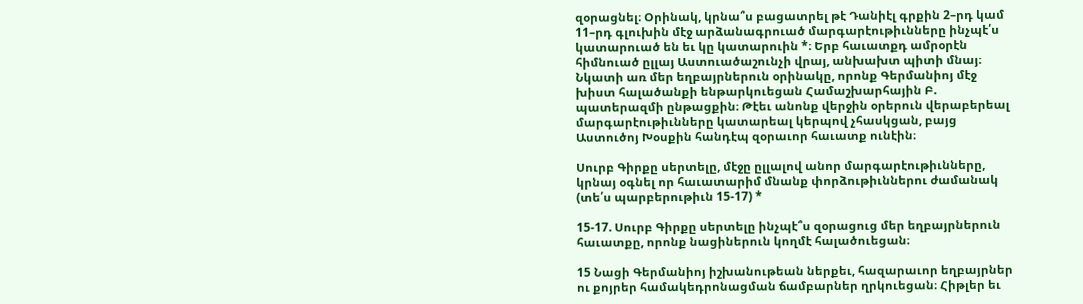զօրացնել։ Օրինակ, կրնա՞ս բացատրել թէ Դանիէլ գրքին 2–րդ կամ 11–րդ գլուխին մէջ արձանագրուած մարգարէութիւնները ինչպէ՛ս կատարուած են եւ կը կատարուին *։ Երբ հաւատքդ ամրօրէն հիմնուած ըլլայ Աստուածաշունչի վրայ, անխախտ պիտի մնայ։ Նկատի առ մեր եղբայրներուն օրինակը, որոնք Գերմանիոյ մէջ խիստ հալածանքի ենթարկուեցան Համաշխարհային Բ. պատերազմի ընթացքին։ Թէեւ անոնք վերջին օրերուն վերաբերեալ մարգարէութիւնները կատարեալ կերպով չհասկցան, բայց Աստուծոյ Խօսքին հանդէպ զօրաւոր հաւատք ունէին։

Սուրբ Գիրքը սերտելը, մէջը ըլլալով անոր մարգարէութիւնները, կրնայ օգնել որ հաւատարիմ մնանք փորձութիւններու ժամանակ (տե՛ս պարբերութիւն 15-17) *

15-17. Սուրբ Գիրքը սերտելը ինչպէ՞ս զօրացուց մեր եղբայրներուն հաւատքը, որոնք նացիներուն կողմէ հալածուեցան։

15 Նացի Գերմանիոյ իշխանութեան ներքեւ, հազարաւոր եղբայրներ ու քոյրեր համակեդրոնացման ճամբարներ ղրկուեցան։ Հիթլեր եւ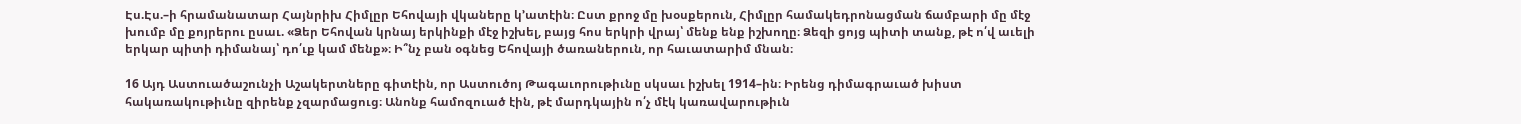Էս.Էս.–ի հրամանատար Հայնրիխ Հիմլըր Եհովայի վկաները կ’ատէին։ Ըստ քրոջ մը խօսքերուն, Հիմլըր համակեդրոնացման ճամբարի մը մէջ խումբ մը քոյրերու ըսաւ. «Ձեր Եհովան կրնայ երկինքի մէջ իշխել, բայց հոս երկրի վրայ՝ մենք ենք իշխողը։ Ձեզի ցոյց պիտի տանք, թէ ո՛վ աւելի երկար պիտի դիմանայ՝ դո՛ւք կամ մենք»։ Ի՞նչ բան օգնեց Եհովայի ծառաներուն, որ հաւատարիմ մնան։

16 Այդ Աստուածաշունչի Աշակերտները գիտէին, որ Աստուծոյ Թագաւորութիւնը սկսաւ իշխել 1914–ին։ Իրենց դիմագրաւած խիստ հակառակութիւնը զիրենք չզարմացուց։ Անոնք համոզուած էին, թէ մարդկային ո՛չ մէկ կառավարութիւն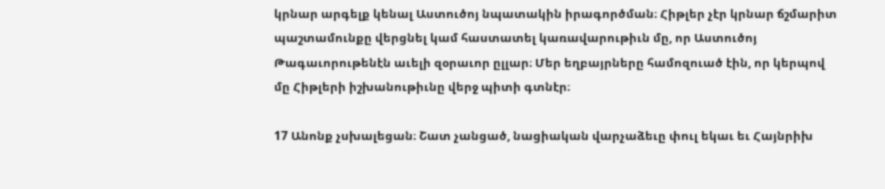կրնար արգելք կենալ Աստուծոյ նպատակին իրագործման։ Հիթլեր չէր կրնար ճշմարիտ պաշտամունքը վերցնել կամ հաստատել կառավարութիւն մը, որ Աստուծոյ Թագաւորութենէն աւելի զօրաւոր ըլլար։ Մեր եղբայրները համոզուած էին, որ կերպով մը Հիթլերի իշխանութիւնը վերջ պիտի գտնէր։

17 Անոնք չսխալեցան։ Շատ չանցած, նացիական վարչաձեւը փուլ եկաւ եւ Հայնրիխ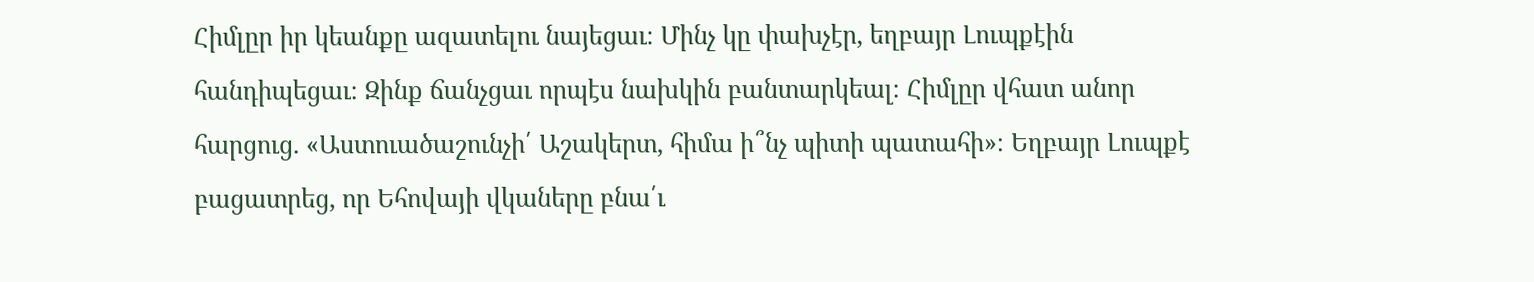Հիմլըր իր կեանքը ազատելու նայեցաւ։ Մինչ կը փախչէր, եղբայր Լուպքէին հանդիպեցաւ։ Զինք ճանչցաւ որպէս նախկին բանտարկեալ։ Հիմլըր վհատ անոր հարցուց. «Աստուածաշունչի՛ Աշակերտ, հիմա ի՞նչ պիտի պատահի»։ Եղբայր Լուպքէ բացատրեց, որ Եհովայի վկաները բնա՛ւ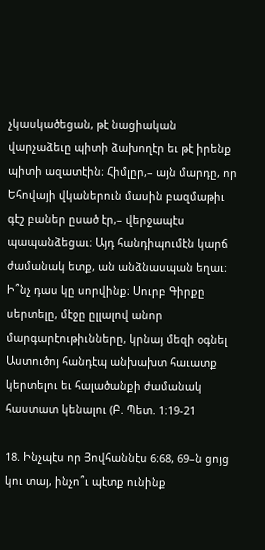չկասկածեցան, թէ նացիական վարչաձեւը պիտի ձախողէր եւ թէ իրենք պիտի ազատէին։ Հիմլըր,– այն մարդը, որ Եհովայի վկաներուն մասին բազմաթիւ գէշ բաներ ըսած էր,– վերջապէս պապանձեցաւ։ Այդ հանդիպումէն կարճ ժամանակ ետք, ան անձնասպան եղաւ։ Ի՞նչ դաս կը սորվինք։ Սուրբ Գիրքը սերտելը, մէջը ըլլալով անոր մարգարէութիւնները, կրնայ մեզի օգնել Աստուծոյ հանդէպ անխախտ հաւատք կերտելու եւ հալածանքի ժամանակ հաստատ կենալու (Բ. Պետ. 1։19-21

18. Ինչպէս որ Յովհաննէս 6։68, 69–ն ցոյց կու տայ, ինչո՞ւ պէտք ունինք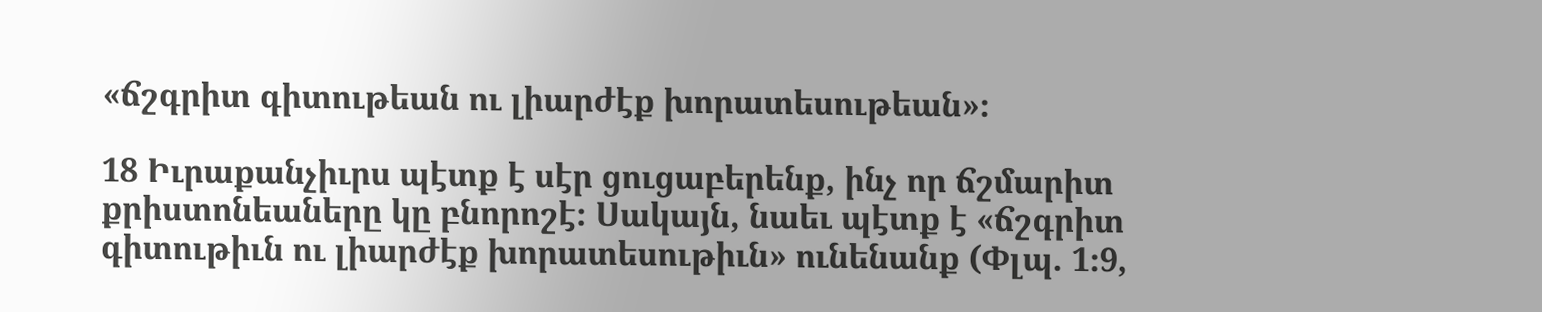«ճշգրիտ գիտութեան ու լիարժէք խորատեսութեան»։

18 Իւրաքանչիւրս պէտք է սէր ցուցաբերենք, ինչ որ ճշմարիտ քրիստոնեաները կը բնորոշէ։ Սակայն, նաեւ պէտք է «ճշգրիտ գիտութիւն ու լիարժէք խորատեսութիւն» ունենանք (Փլպ. 1։9,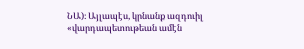ՆԱ)։ Այլապէս, կրնանք ազդուիլ «վարդապետութեան ամէն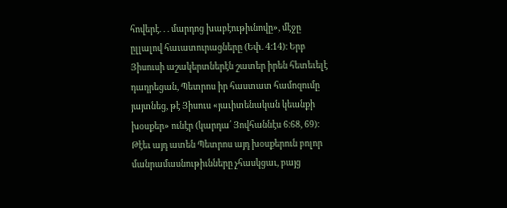հովերէ. . . մարդոց խաբէութիւնովը», մէջը ըլլալով հաւատուրացները (Եփ. 4։14)։ Երբ Յիսուսի աշակերտներէն շատեր իրեն հետեւելէ դադրեցան, Պետրոս իր հաստատ համոզումը յայտնեց, թէ Յիսուս «յաւիտենական կեանքի խօսքեր» ունէր (կարդա՛ Յովհաննէս 6։68, 69)։ Թէեւ այդ ատեն Պետրոս այդ խօսքերուն բոլոր մանրամասնութիւնները չհասկցաւ, բայց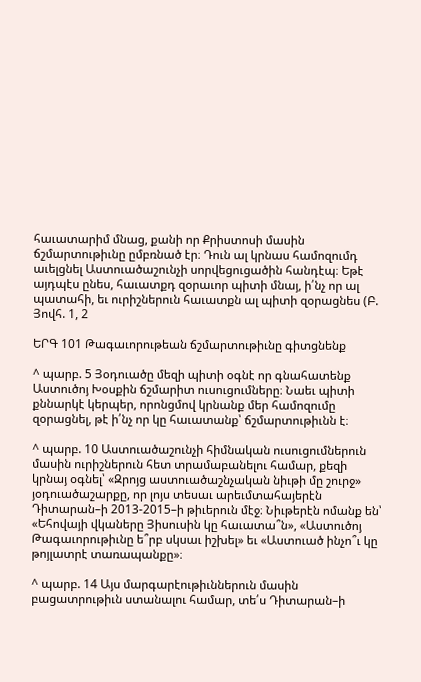հաւատարիմ մնաց, քանի որ Քրիստոսի մասին ճշմարտութիւնը ըմբռնած էր։ Դուն ալ կրնաս համոզումդ աւելցնել Աստուածաշունչի սորվեցուցածին հանդէպ։ Եթէ այդպէս ընես, հաւատքդ զօրաւոր պիտի մնայ, ի՛նչ որ ալ պատահի, եւ ուրիշներուն հաւատքն ալ պիտի զօրացնես (Բ. Յովհ. 1, 2

ԵՐԳ 101 Թագաւորութեան ճշմարտութիւնը գիտցնենք

^ պարբ. 5 Յօդուածը մեզի պիտի օգնէ որ գնահատենք Աստուծոյ Խօսքին ճշմարիտ ուսուցումները։ Նաեւ պիտի քննարկէ կերպեր, որոնցմով կրնանք մեր համոզումը զօրացնել, թէ ի՛նչ որ կը հաւատանք՝ ճշմարտութիւնն է։

^ պարբ. 10 Աստուածաշունչի հիմնական ուսուցումներուն մասին ուրիշներուն հետ տրամաբանելու համար, քեզի կրնայ օգնել՝ «Զրոյց աստուածաշնչական նիւթի մը շուրջ» յօդուածաշարքը, որ լոյս տեսաւ արեւմտահայերէն Դիտարան–ի 2013-2015–ի թիւերուն մէջ։ Նիւթերէն ոմանք են՝ «Եհովայի վկաները Յիսուսին կը հաւատա՞ն», «Աստուծոյ Թագաւորութիւնը ե՞րբ սկսաւ իշխել» եւ «Աստուած ինչո՞ւ կը թոյլատրէ տառապանքը»։

^ պարբ. 14 Այս մարգարէութիւններուն մասին բացատրութիւն ստանալու համար, տե՛ս Դիտարան–ի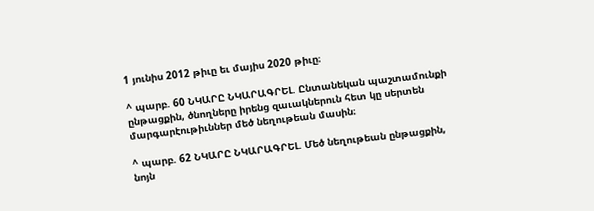1 յունիս 2012 թիւը եւ մայիս 2020 թիւը։

^ պարբ. 60 ՆԿԱՐԸ ՆԿԱՐԱԳՐԵԼ. Ընտանեկան պաշտամունքի ընթացքին, ծնողները իրենց զաւակներուն հետ կը սերտեն մարգարէութիւններ մեծ նեղութեան մասին։

^ պարբ. 62 ՆԿԱՐԸ ՆԿԱՐԱԳՐԵԼ. Մեծ նեղութեան ընթացքին, նոյն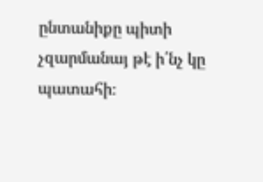ընտանիքը պիտի չզարմանայ թէ ի՛նչ կը պատահի։